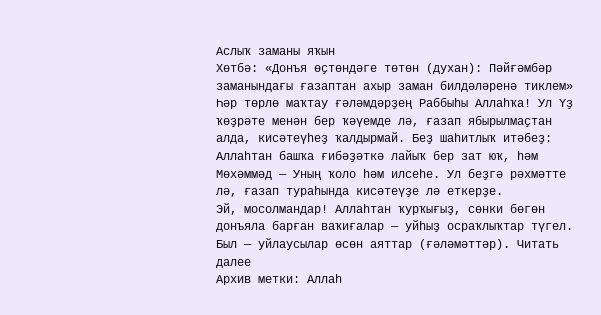Аслыҡ заманы яҡын
Хөтбә: «Донъя өҫтөндәге төтөн (духан): Пәйғәмбәр заманындағы ғазаптан ахыр заман билдәләренә тиклем»
Һәр төрлө маҡтау ғәләмдәрҙең Раббыһы Аллаһҡа! Ул Үҙ ҡөҙрәте менән бер ҡәүемде лә, ғазап ябырылмаҫтан алда, кисәтеүһеҙ ҡалдырмай. Беҙ шаһитлыҡ итәбеҙ: Аллаһтан башҡа ғибәҙәткә лайыҡ бер зат юҡ, һәм Мөхәммәд — Уның ҡоло һәм илсеһе. Ул беҙгә рәхмәтте лә, ғазап тураһында кисәтеүҙе лә еткерҙе.
Эй, мосолмандар! Аллаһтан ҡурҡығыҙ, сөнки бөгөн донъяла барған ваҡиғалар — уйһыҙ осраҡлыҡтар түгел. Был — уйлаусылар өсөн аяттар (ғәләмәттәр). Читать далее
Архив метки: Аллаһ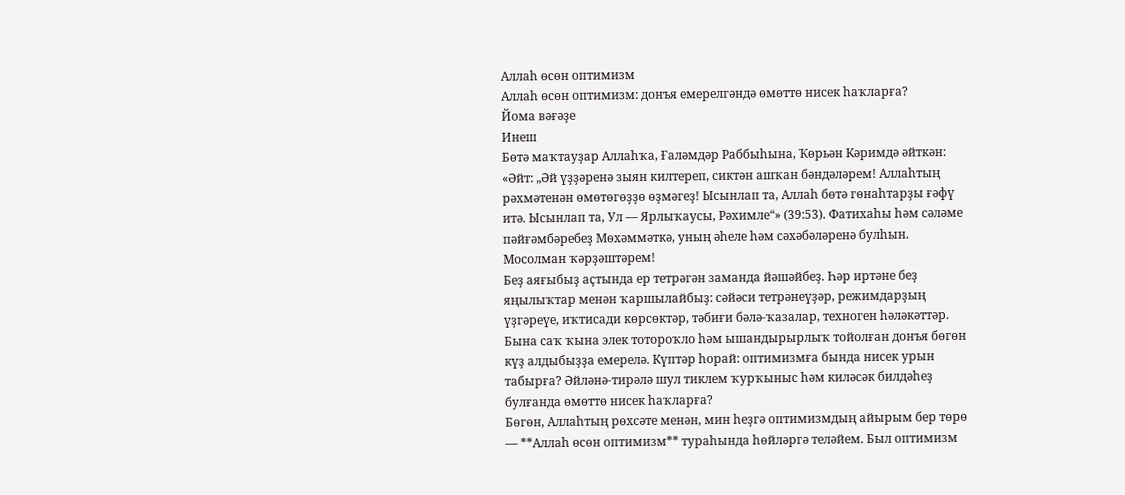Аллаһ өсөн оптимизм
Аллаһ өсөн оптимизм: донъя емерелгәндә өмөттө нисек һаҡларға?
Йома вәғәҙе
Инеш
Бөтә маҡтауҙар Аллаһҡа, Ғаләмдәр Раббыһына, Ҡөрьән Кәримдә әйткән: «Әйт: „Әй үҙҙәренә зыян килтереп, сиктән ашҡан бәндәләрем! Аллаһтың рәхмәтенән өмөтөгөҙҙө өҙмәгеҙ! Ысынлап та, Аллаһ бөтә гөнаһтарҙы ғәфү итә. Ысынлап та, Ул — Ярлыҡаусы, Рәхимле“» (39:53). Фатихаһы һәм сәләме пәйғәмбәребеҙ Мөхәммәткә, уның әһеле һәм сәхәбәләренә булһын.
Мосолман ҡәрҙәштәрем!
Беҙ аяғыбыҙ аҫтында ер тетрәгән заманда йәшәйбеҙ. Һәр иртәне беҙ яңылыҡтар менән ҡаршылайбыҙ: сәйәси тетрәнеүҙәр, режимдарҙың үҙгәреүе, иҡтисади көрсөктәр, тәбиғи бәлә-ҡазалар, техноген һәләкәттәр. Бына саҡ ҡына элек тотороҡло һәм ышандырырлыҡ тойолған донъя бөгөн күҙ алдыбыҙҙа емерелә. Күптәр һорай: оптимизмға бында нисек урын табырға? Әйләнә-тирәлә шул тиклем ҡурҡыныс һәм киләсәк билдәһеҙ булғанда өмөттө нисек һаҡларға?
Бөгөн, Аллаһтың рөхсәте менән, мин һеҙгә оптимизмдың айырым бер төрө — **Аллаһ өсөн оптимизм** тураһында һөйләргә теләйем. Был оптимизм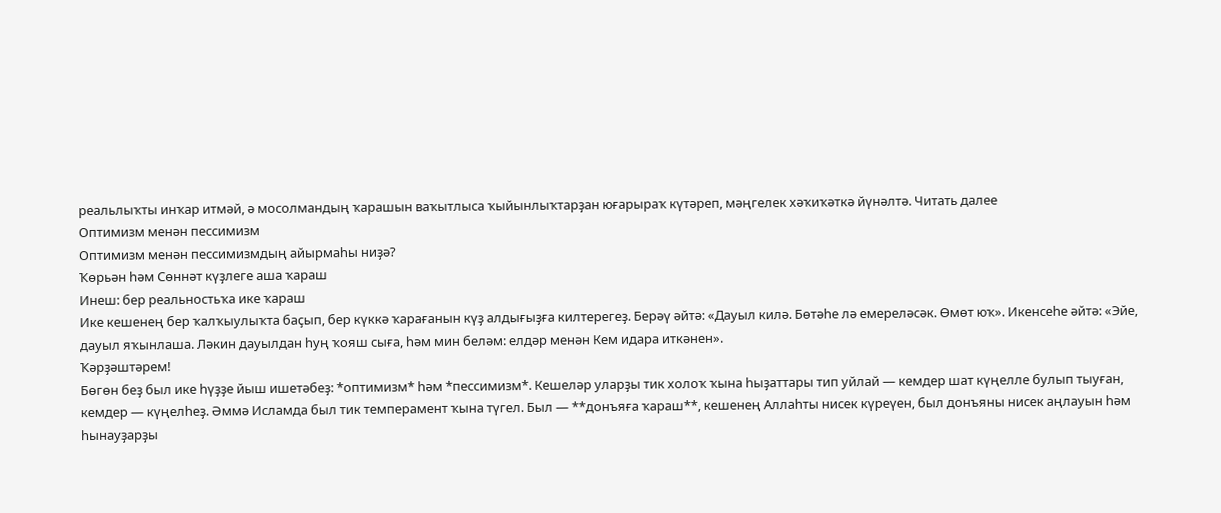реальлыҡты инҡар итмәй, ә мосолмандың ҡарашын ваҡытлыса ҡыйынлыҡтарҙан юғарыраҡ күтәреп, мәңгелек хәҡиҡәткә йүнәлтә. Читать далее
Оптимизм менән пессимизм
Оптимизм менән пессимизмдың айырмаһы ниҙә?
Ҡөрьән һәм Сөннәт күҙлеге аша ҡараш
Инеш: бер реальностьҡа ике ҡараш
Ике кешенең бер ҡалҡыулыҡта баҫып, бер күккә ҡарағанын күҙ алдығыҙға килтерегеҙ. Берәү әйтә: «Дауыл килә. Бөтәһе лә емереләсәк. Өмөт юҡ». Икенсеһе әйтә: «Эйе, дауыл яҡынлаша. Ләкин дауылдан һуң ҡояш сыға, һәм мин беләм: елдәр менән Кем идара иткәнен».
Ҡәрҙәштәрем!
Бөгөн беҙ был ике һүҙҙе йыш ишетәбеҙ: *оптимизм* һәм *пессимизм*. Кешеләр уларҙы тик холоҡ ҡына һыҙаттары тип уйлай — кемдер шат күңелле булып тыуған, кемдер — күңелһеҙ. Әммә Исламда был тик темперамент ҡына түгел. Был — **донъяға ҡараш**, кешенең Аллаһты нисек күреүен, был донъяны нисек аңлауын һәм һынауҙарҙы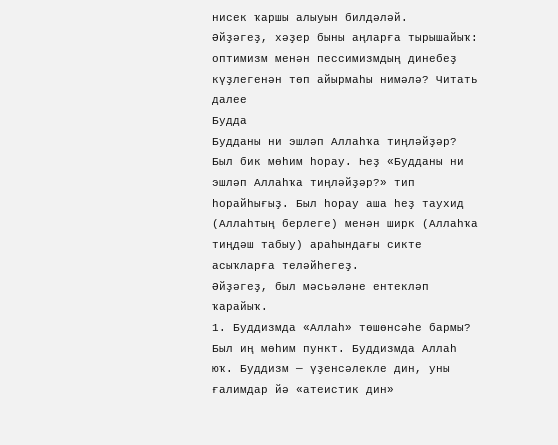нисек ҡаршы алыуын билдәләй.
Әйҙәгеҙ, хәҙер быны аңларға тырышайыҡ: оптимизм менән пессимизмдың динебеҙ күҙлегенән төп айырмаһы нимәлә? Читать далее
Будда
Будданы ни эшләп Аллаһҡа тиңләйҙәр?
Был бик мөһим һорау. Һеҙ «Будданы ни эшләп Аллаһҡа тиңләйҙәр?» тип һорайһығыҙ. Был һорау аша һеҙ таухид (Аллаһтың берлеге) менән ширк (Аллаһҡа тиңдәш табыу) араһындағы сикте асыҡларға теләйһегеҙ.
Әйҙәгеҙ, был мәсьәләне ентекләп ҡарайыҡ.
1. Буддизмда «Аллаһ» төшөнсәһе бармы?
Был иң мөһим пункт. Буддизмда Аллаһ юҡ. Буддизм — үҙенсәлекле дин, уны ғалимдар йә «атеистик дин»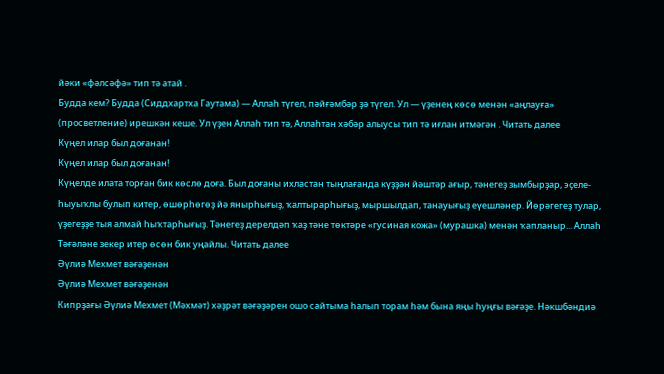йәки «фәлсәфә» тип тә атай .
Будда кем? Будда (Сиддхартха Гаутама) — Аллаһ түгел, пәйғәмбәр ҙә түгел. Ул — үҙенең көсө менән «аңлауға» (просветление) ирешкән кеше. Ул үҙен Аллаһ тип тә, Аллаһтан хәбәр алыусы тип тә иғлан итмәгән . Читать далее
Күңел илар был доғанан!
Күңел илар был доғанан!
Күңелде илата торған бик көслө доға. Был доғаны ихластан тыңлағанда күҙҙән йәштәр ағыр, тәнегеҙ зымбырҙар, эҫеле-һыуыҡлы булып китер, өшөрһөгөҙ йә янырһығыҙ, ҡалтырарһығыҙ, мыршылдап, танауығыҙ еүешләнер. Йөрәгегеҙ тулар, үҙегеҙҙе тыя алмай һыҡтарһығыҙ. Тәнегеҙ дерелдәп ҡаҙ тәне төктәре «гусиная кожа» (мурашка) менән ҡапланыр... Аллаһ Тәғәләне зекер итер өсөн бик уңайлы. Читать далее
Әүлиә Мехмет вәғәҙенән
Әүлиә Мехмет вәғәҙенән
Кипрҙағы Әүлиә Мехмет (Мәхмәт) хәҙрәт вәғәҙәрен ошо сайтыма һалып торам һәм бына яңы һуңғы вәғәҙе. Нәкшбәндиә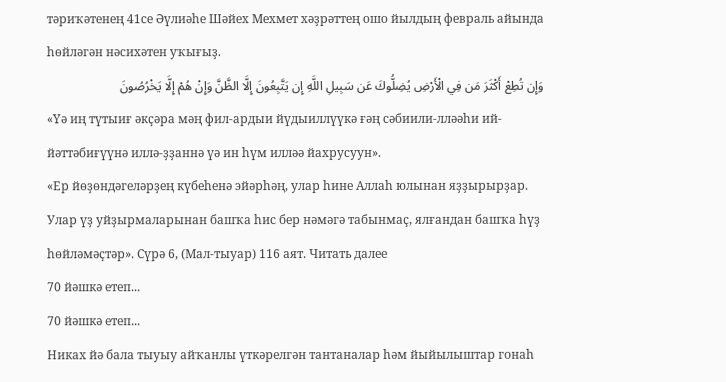тәриҡәтенең 41се Әүлиәһе Шәйех Мехмет хәҙрәттең ошо йылдың февраль айында һөйләгән нәсихәтен уҡығыҙ.
وَإِن تُطِعْ أَكْثَرَ مَن فِي الْأَرْضِ يُضِلُّوكَ عَن سَبِيلِ اللَّهِ إِن يَتَّبِعُونَ إِلَّا الظَّنَّ وَإِنْ هُمْ إِلَّا يَخْرُصُونَ
«Үә иң түтыиғ әкҫәра мәң фил-ардыи йүдыиллүүкә ғәң сәбиили-лләәһи ий-йәттәбиғүүнә иллә-ҙҙаннә үә ин һүм илләә йахрусуун».
«Ер йөҙөндәгеләрҙең күбеһенә эйәрһәң, улар һине Аллаһ юлынан яҙҙырырҙар. Улар үҙ уйҙырмаларынан башҡа һис бер нәмәгә табынмаҫ, ялғандан башҡа һүҙ һөйләмәҫтәр». Сүрә 6, (Мал-тыуар) 116 аят. Читать далее
70 йәшкә етеп...
70 йәшкә етеп...
Никах йә бала тыуыу айҡанлы үткәрелгән тантаналар һәм йыйылыштар гонаһ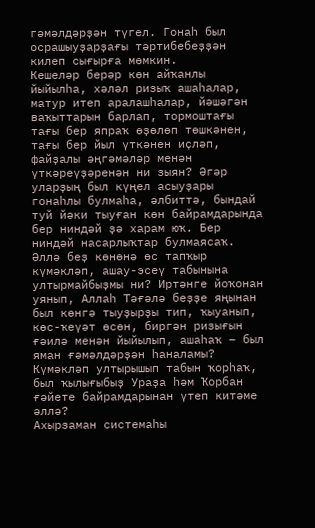гәмәлдәрҙән түгел. Гонаһ был осрашыуҙарҙағы тәртибебеҙҙән килеп сығырға мөмкин.
Кешеләр берәр көн айҡанлы йыйылһа, хәләл ризыҡ ашаһалар, матур итеп аралашһалар, йәшәгән ваҡыттарын барлап, тормоштағы тағы бер япраҡ өҙөлөп төшкәнен, тағы бер йыл үткәнен иҫләп, файҙалы әңгәмәләр менән үткәреүҙәренән ни зыян? Әгәр уларҙың был күңел асыуҙары гонаһлы булмаһа, әлбиттә, бындай туй йәки тыуған көн байрамдарында бер ниндәй ҙә харам юҡ. Бер ниндәй насарлыҡтар булмаясаҡ. Әллә беҙ көнөнә өс тапҡыр күмәкләп, ашау-эсеү табынына ултырмайбыҙмы ни? Иртәнге йоҡонан уянып, Аллаһ Тәғәлә беҙҙе яңынан был көнгә тыуҙырҙы тип, ҡыуанып, көс-ҡеүәт өсөн, биргән ризығын ғәилә менән йыйылып, ашаһаҡ – был яман ғәмәлдәрҙән һаналамы? Күмәкләп ултырышып табын ҡорһаҡ, был ҡылығыбыҙ Ураҙа һәм Ҡорбан ғәйете байрамдарынан үтеп китәме әллә?
Ахырзаман системаһы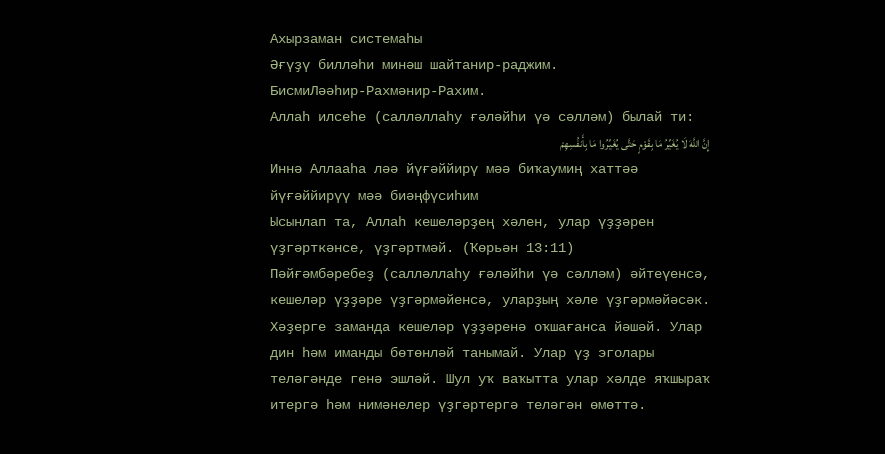Ахырзаман системаһы
Әғүҙү билләһи минәш шайтанир-раджим.
БисмиЛәәһир-Рахмәнир-Рахим.
Аллаһ илсеһе (салләллаһу ғәләйһи үә сәлләм) былай ти:
إِنَّ اللَّهَ لَا يُغَيِّرُ مَا بِقَوْمٍ حَتَّى يُغَيِّرُوا مَا بِأَنفُسِهِمْ
Иннә Аллааһа ләә йүғәййирү мәә биҡаумиң хаттәә йүғәййирүү мәә биәңфүсиһим
Ысынлап та, Аллаһ кешеләрҙең хәлен, улар үҙҙәрен үҙгәрткәнсе, үҙгәртмәй. (Ҡөрьән 13:11)
Пәйғәмбәребеҙ (салләллаһу ғәләйһи үә сәлләм) әйтеүенсә, кешеләр үҙҙәре үҙгәрмәйенсә, уларҙың хәле үҙгәрмәйәсәк. Хәҙерге заманда кешеләр үҙҙәренә оҡшағанса йәшәй. Улар дин һәм иманды бөтөнләй танымай. Улар үҙ эголары теләгәнде генә эшләй. Шул уҡ ваҡытта улар хәлде яҡшыраҡ итергә һәм нимәнелер үҙгәртергә теләгән өмөттә.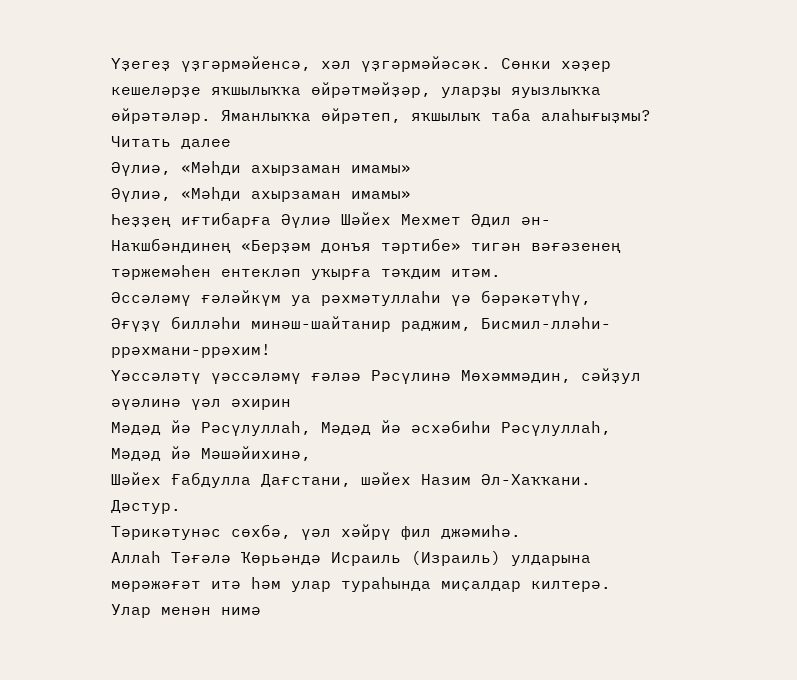Үҙегеҙ үҙгәрмәйенсә, хәл үҙгәрмәйәсәк. Сөнки хәҙер кешеләрҙе яҡшылыҡҡа өйрәтмәйҙәр, уларҙы яуызлыҡҡа өйрәтәләр. Яманлыҡҡа өйрәтеп, яҡшылыҡ таба алаһығыҙмы? Читать далее
Әүлиә, «Мәһди ахырзаман имамы»
Әүлиә, «Мәһди ахырзаман имамы»
Һеҙҙең иғтибарға Әүлиә Шәйех Мехмет Әдил ән-Наҡшбәндинең «Берҙәм донъя тәртибе» тигән вәғәзенең тәржемәһен ентекләп уҡырға тәҡдим итәм.
Әссәләмү ғәләйкүм уа рәхмәтуллаһи үә бәрәкәтүһү,
Әғүҙү билләһи минәш-шайтанир раджим, Бисмил-лләһи-ррәхмани-ррәхим!
Үәссәләтү үәссәләмү ғәләә Рәсүлинә Мөхәммәдин, сәйҙул әүәлинә үәл әхирин
Мәдәд йә Рәсүлуллаһ, Мәдәд йә әсхәбиһи Рәсүлуллаһ, Мәдәд йә Мәшәйихинә,
Шәйех Ғабдулла Дағстани, шәйех Назим Әл-Хаҡҡани. Дәстур.
Тәрикәтунәс сөхбә, үәл хәйрү фил джәмиһә.
Аллаһ Тәғәлә Ҡөрьәндә Исраиль (Израиль) улдарына мөрәжәғәт итә һәм улар тураһында миҫалдар килтерә. Улар менән нимә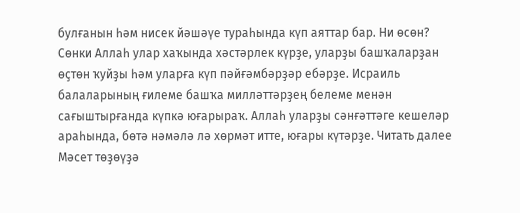булғанын һәм нисек йәшәүе тураһында күп аяттар бар. Ни өсөн? Сөнки Аллаһ улар хаҡында хәстәрлек күрҙе, уларҙы башҡаларҙан өҫтөн ҡуйҙы һәм уларға күп пәйғәмбәрҙәр ебәрҙе. Исраиль балаларының ғилеме башҡа милләттәрҙең белеме менән сағыштырғанда күпкә юғарыраҡ. Аллаһ уларҙы сәнғәттәге кешеләр араһында, бөтә нәмәлә лә хөрмәт итте, юғары күтәрҙе. Читать далее
Мәсет төҙөүҙә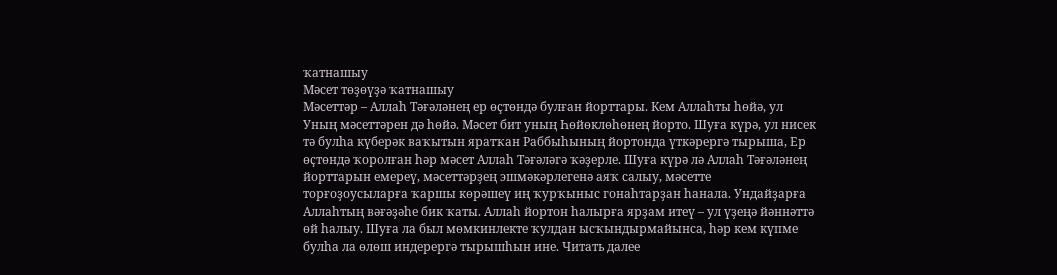ҡатнашыу
Мәсет төҙөүҙә ҡатнашыу
Мәсеттәр – Аллаһ Тәғәләнең ер өҫтөндә булған йорттары. Кем Аллаһты һөйә, ул Уның мәсеттәрен дә һөйә. Мәсет бит уның Һөйөклөһөнең йорто. Шуға күрә, ул нисек тә булһа күберәк ваҡытын яратҡан Раббыһының йортонда үткәрергә тырыша, Ер өҫтөндә ҡоролған һәр мәсет Аллаһ Тәғәләгә ҡәҙерле. Шуға күрә лә Аллаһ Тәғәләнең йорттарын емереү, мәсеттәрҙең эшмәкәрлегенә аяҡ салыу, мәсетте торғоҙоусыларға ҡаршы көрәшеү иң ҡурҡыныс гонаһтарҙан һанала. Ундайҙарға Аллаһтың вәғәҙәһе бик ҡаты. Аллаһ йортон һалырға ярҙам итеү – ул үҙеңә йәннәттә өй һалыу. Шуға ла был мөмкинлекте ҡулдан ысҡындырмайынса, һәр кем күпме булһа ла өлөш индерергә тырышһын ине. Читать далее